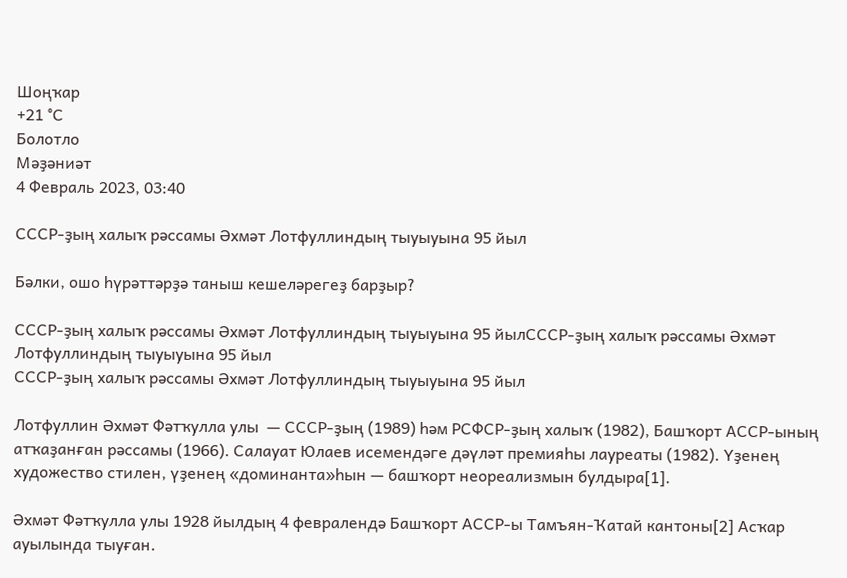Шоңҡар
+21 °С
Болотло
Мәҙәниәт
4 Февраль 2023, 03:40

СССР-ҙың халыҡ рәссамы Әхмәт Лотфуллиндың тыуыуына 95 йыл

Бәлки, ошо һүрәттәрҙә таныш кешеләрегеҙ барҙыр?

СССР-ҙың халыҡ рәссамы Әхмәт Лотфуллиндың тыуыуына 95 йылСССР-ҙың халыҡ рәссамы Әхмәт Лотфуллиндың тыуыуына 95 йыл
СССР-ҙың халыҡ рәссамы Әхмәт Лотфуллиндың тыуыуына 95 йыл

Лотфуллин Әхмәт Фәтҡулла улы  — СССР-ҙың (1989) һәм РСФСР-ҙың халыҡ (1982), Башҡорт АССР-ының атҡаҙанған рәссамы (1966). Салауат Юлаев исемендәге дәүләт премияһы лауреаты (1982). Үҙенең художество стилен, үҙенең «доминанта»һын — башҡорт неореализмын булдыра[1].

Әхмәт Фәтҡулла улы 1928 йылдың 4 февралендә Башҡорт АССР-ы Тамъян-Ҡатай кантоны[2] Асҡар ауылында тыуған.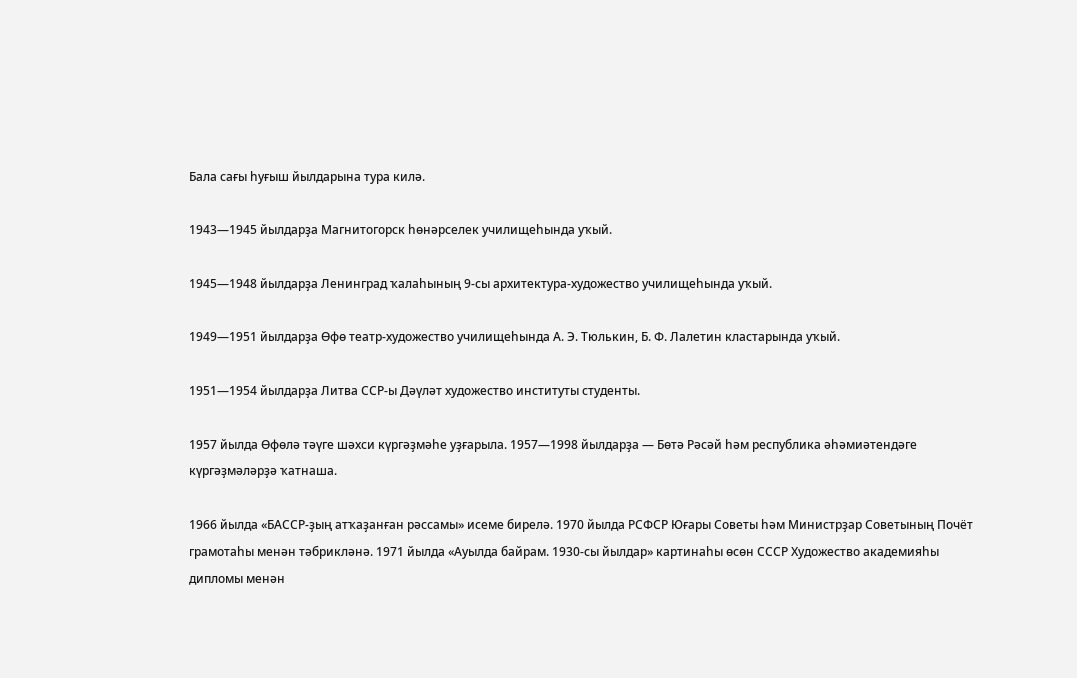Бала сағы һуғыш йылдарына тура килә.

1943—1945 йылдарҙа Магнитогорск һөнәрселек училищеһында уҡый.

1945—1948 йылдарҙа Ленинград ҡалаһының 9-сы архитектура-художество училищеһында уҡый.

1949—1951 йылдарҙа Өфө театр-художество училищеһында А. Э. Тюлькин, Б. Ф. Лалетин кластарында уҡый.

1951—1954 йылдарҙа Литва ССР-ы Дәүләт художество институты студенты.

1957 йылда Өфөлә тәүге шәхси күргәҙмәһе уҙғарыла. 1957—1998 йылдарҙа — Бөтә Рәсәй һәм республика әһәмиәтендәге күргәҙмәләрҙә ҡатнаша.

1966 йылда «БАССР-ҙың атҡаҙанған рәссамы» исеме бирелә. 1970 йылда РСФСР Юғары Советы һәм Министрҙар Советының Почёт грамотаһы менән тәбрикләнә. 1971 йылда «Ауылда байрам. 1930-сы йылдар» картинаһы өсөн СССР Художество академияһы дипломы менән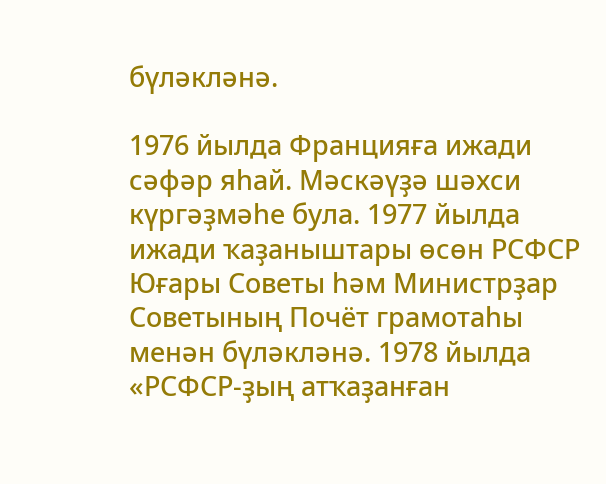бүләкләнә.

1976 йылда Францияға ижади сәфәр яһай. Мәскәүҙә шәхси күргәҙмәһе була. 1977 йылда ижади ҡаҙаныштары өсөн РСФСР Юғары Советы һәм Министрҙар Советының Почёт грамотаһы менән бүләкләнә. 1978 йылда «РСФСР-ҙың атҡаҙанған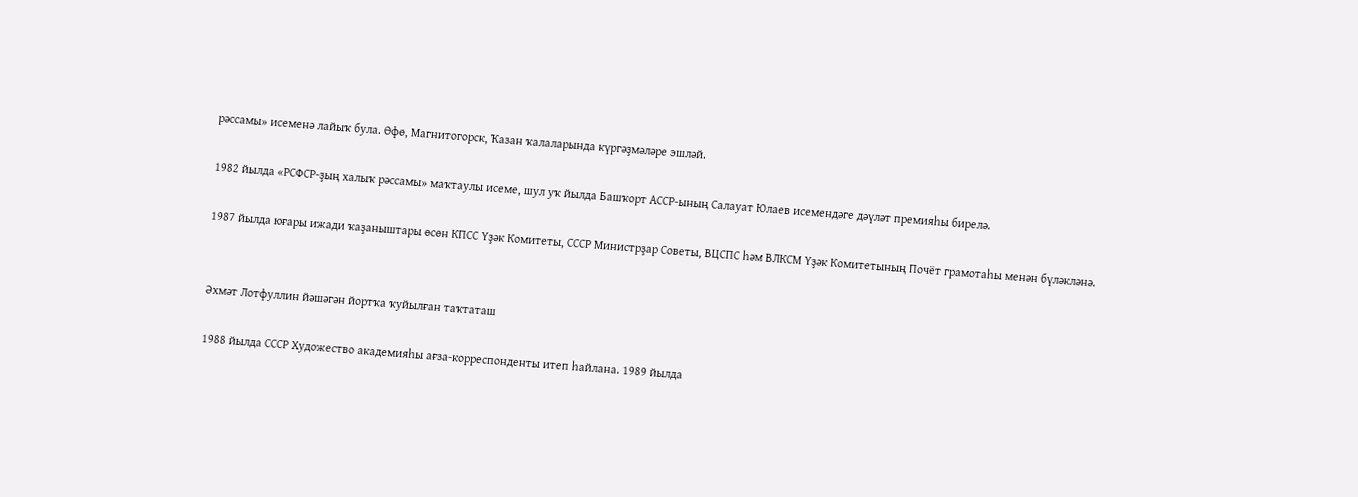рәссамы» исеменә лайыҡ була. Өфө, Магнитогорск, Ҡазан ҡалаларында күргәҙмәләре эшләй.

1982 йылда «РСФСР-ҙың халыҡ рәссамы» маҡтаулы исеме, шул уҡ йылда Башҡорт АССР-ының Салауат Юлаев исемендәге дәүләт премияһы бирелә.

1987 йылда юғары ижади ҡаҙаныштары өсөн КПСС Үҙәк Комитеты, СССР Министрҙар Советы, ВЦСПС һәм ВЛКСМ Үҙәк Комитетының Почёт грамотаһы менән бүләкләнә.


Әхмәт Лотфуллин йәшәгән йортҡа ҡуйылған таҡтаташ

1988 йылда СССР Художество академияһы ағза-корреспонденты итеп һайлана. 1989 йылда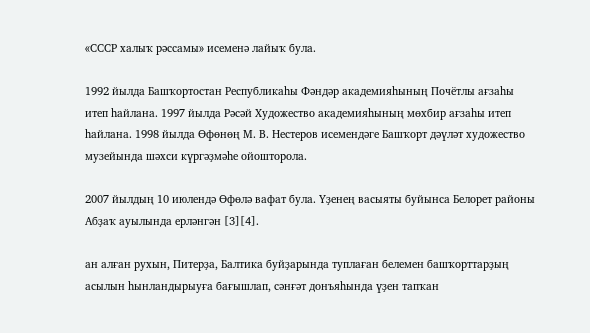«СССР халыҡ рәссамы» исеменә лайыҡ була.

1992 йылда Башҡортостан Республикаһы Фәндәр академияһының Почётлы ағзаһы итеп һайлана. 1997 йылда Рәсәй Художество академияһының мөхбир ағзаһы итеп һайлана. 1998 йылда Өфөнөң М. В. Нестеров исемендәге Башҡорт дәүләт художество музейында шәхси күргәҙмәһе ойошторола.

2007 йылдың 10 июлендә Өфөлә вафат була. Үҙенең васыяты буйынса Белорет районы Абҙаҡ ауылында ерләнгән [3][4].

ан алған рухын, Питерҙа, Балтика буйҙарында туплаған белемен башҡорттарҙың асылын һынландырыуға бағышлап, сәнғәт донъяһында үҙен тапҡан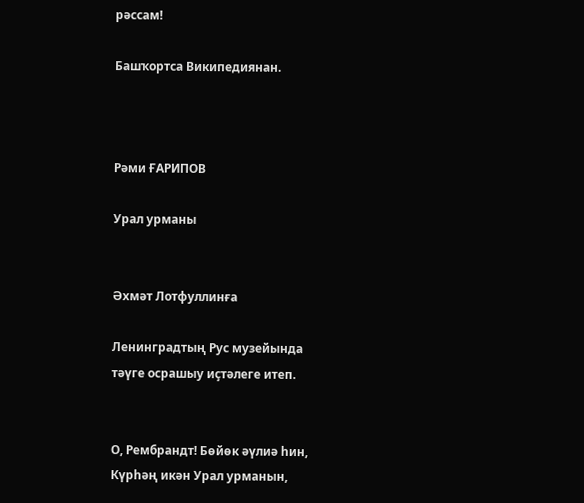рәссам!

Башҡортса Википедиянан.



Рәми ҒАРИПОВ

Урал урманы


Әхмәт Лотфуллинға

Ленинградтың Рус музейында
тәүге осрашыу иҫтәлеге итеп.


О, Рембрандт! Бөйөк әүлиә һин,
Күрһәң икән Урал урманын,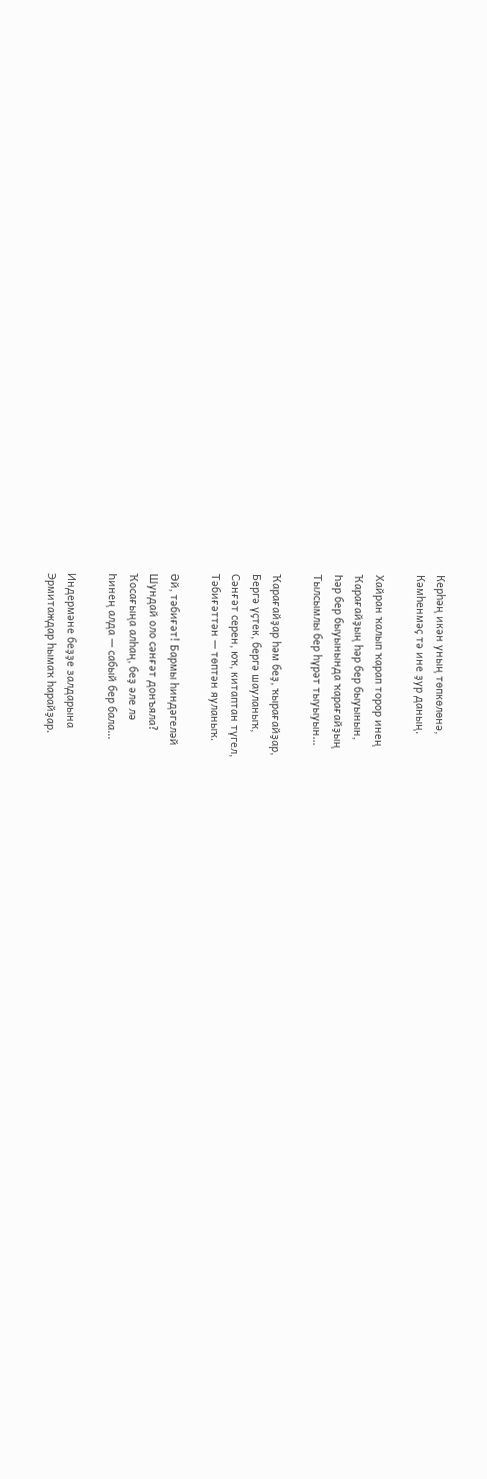Керһәң икән уның төпкөлөнә,
Кәмһенмәҫ тә ине ҙур даның.

Хайран ҡалып ҡарап торор инең
Ҡарағайҙың һәр бер быуынын,
Һәр бер быуынында ҡарағайҙың
Тылсымлы бер һүрәт тыуыуын...

Ҡарағайҙар һәм беҙ, ҡырағайҙар,
Бергә үҫтек, бергә шауланыҡ,
Сәнғәт серен, юҡ, китаптан түгел,
Тәбиғәттән — төптән яуланыҡ.

Әй, тәбиғәт! Бармы һиндәгеләй
Шундай оло сәнғәт донъяла?
Ҡосағыңа алһаң, беҙ әле лә
Һинең алда — сабый бер бала...

Индермәне беҙҙе залдарына
Эрмитаждар һымаҡ һарайҙар.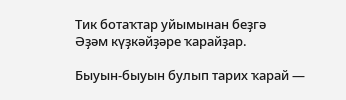Тик ботаҡтар уйымынан беҙгә
Әҙәм күҙкәйҙәре ҡарайҙар.

Быуын-быуын булып тарих ҡарай —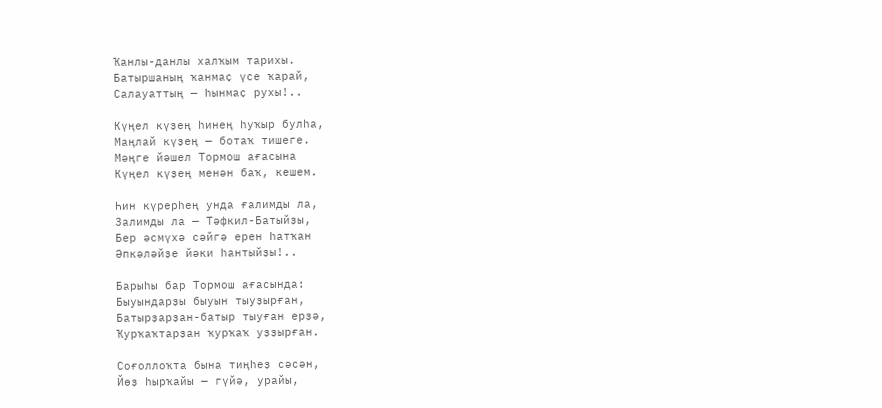Ҡанлы-данлы халҡым тарихы.
Батыршаның ҡанмаҫ үсе ҡарай,
Салауаттың — һынмаҫ рухы!..

Күңел күҙең һинең һуҡыр булһа,
Маңлай күҙең — ботаҡ тишеге.
Мәңге йәшел Тормош ағасына
Күңел күҙең менән баҡ, кешем.

Һин күрерһең унда ғалимды ла,
Залимды ла — Тәфкил-Батыйҙы,
Бер әсмүхә сәйгә ерен һатҡан
Әпкәләйҙе йәки һантыйҙы!..

Барыһы бар Тормош ағасында:
Быуындарҙы быуын тыуҙырған,
Батырҙарҙан-батыр тыуған ерҙә,
Ҡурҡаҡтарҙан ҡурҡаҡ уҙҙырған.

Соғоллоҡта бына тиңһеҙ сәсән,
Йөҙ һырҡайы — гүйә, урайы,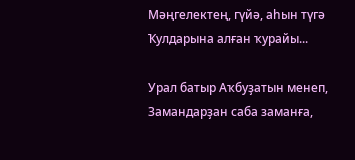Мәңгелектең, гүйә, аһын түгә
Ҡулдарына алған ҡурайы...

Урал батыр Аҡбуҙатын менеп,
Замандарҙан саба заманға,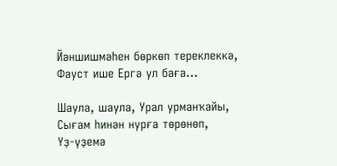Йәншишмәһен бөркөп тереклеккә,
Фауст ише Ергә ул баға...

Шаула, шаула, Урал урманҡайы,
Сығам һинән нурға төрөнөп,
Үҙ-үҙемә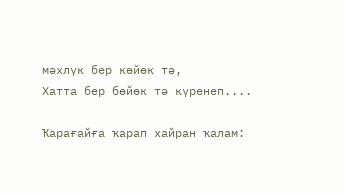мәхлүк бер көйөк тә,
Хатта бер бөйөк тә күренеп....

Ҡарағайға ҡарап хайран ҡалам: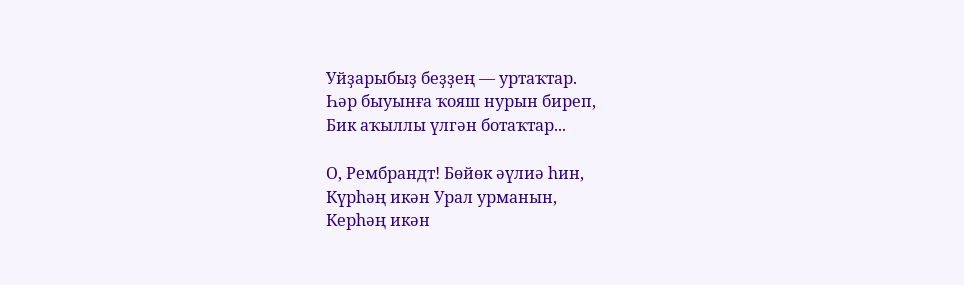Уйҙарыбыҙ беҙҙең — уртаҡтар.
Һәр быуынға ҡояш нурын биреп,
Бик аҡыллы үлгән ботаҡтар...

О, Рембрандт! Бөйөк әүлиә һин,
Күрһәң икән Урал урманын,
Керһәң икән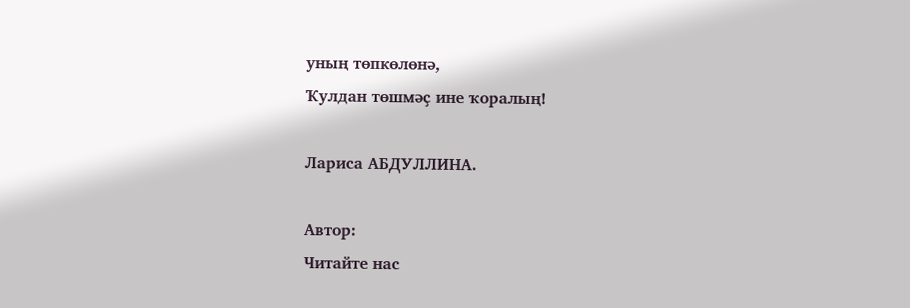уның төпкөлөнә,
Ҡулдан төшмәҫ ине ҡоралың!

Лариса АБДУЛЛИНА.

Автор:
Читайте нас